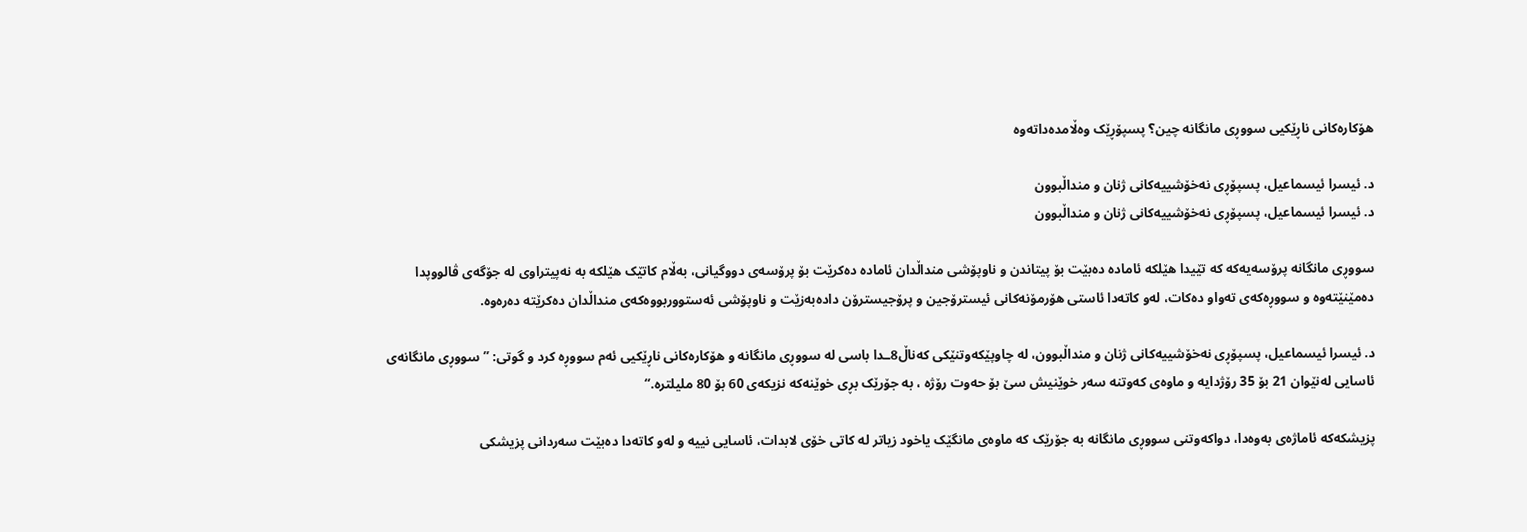هۆکارەکانی ناڕێکیی سووڕی مانگانە چین؟ پسپۆڕێک وەڵامدەداتەوە

د. ئیسرا ئیسماعیل، پسپۆڕی نەخۆشییەکانی ژنان و منداڵبوون
د. ئیسرا ئیسماعیل، پسپۆڕی نەخۆشییەکانی ژنان و منداڵبوون

سووڕی مانگانە پرۆسەیەکە کە تێیدا هێلکە ئامادە دەبێت بۆ پیتاندن و ناوپۆشی منداڵدان ئامادە دەکرێت بۆ پرۆسەی دووگیانی، بەڵام کاتێک هێلکە بە نەپیتراوی لە جۆگەی ڤالووپدا دەمێنێتەوە و سووڕەکەی تەواو دەکات، لەو کاتەدا ئاستی هۆرمۆنەکانی ئیسترۆجین و پرۆجیسترۆن دادەبەزێت و ناوپۆشی ئەستووربووەکەی منداڵدان دەکرێتە دەرەوە.

د. ئیسرا ئیسماعیل، پسپۆڕی نەخۆشییەکانی ژنان و منداڵبوون، لە چاوپێکەوتنێکی کەناڵ8ـدا باسی لە سووڕی مانگانە و هۆکارەکانی ناڕێکیی ئەم سووڕە کرد و گوتی: ”سووڕی مانگانەی ئاسایی لەنێوان 21 بۆ 35 رۆژدایە و ماوەی کەوتنە سەر خوێنیش سێ بۆ حەوت رۆژە ، بە جۆرێک بڕی خوێنەکە نزیکەی 60 بۆ 80 ملیلترە.“

پزیشکەکە ئاماژەی بەوەدا، دواکەوتنی سووڕی مانگانە بە جۆرێک کە ماوەی مانگێک یاخود زیاتر لە کاتی خۆی لابدات، ئاسایی نییە و لەو کاتەدا دەبێت سەردانی پزیشکی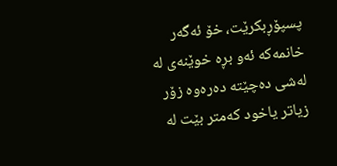پسپۆڕبکرێت، خۆ ئەگەر خانمەکە ئەو بڕە خوێنەی لە لەشی دەچێتە دەرەوە زۆر زیاتر یاخود کەمتر بێت لە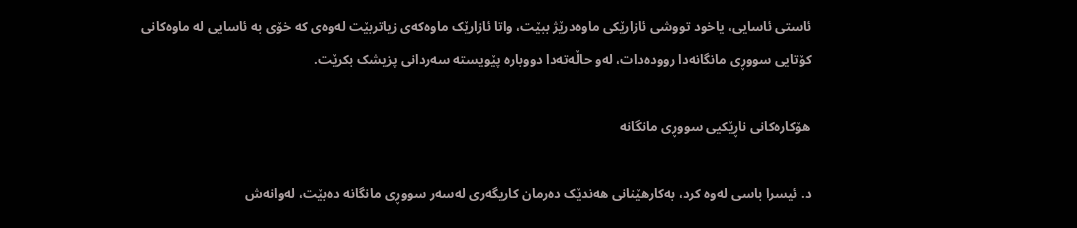ئاستی ئاسایی، یاخود تووشی ئازارێکی ماوەدرێژ ببێت، واتا ئازارێک ماوەکەی زیاتربێت لەوەی کە خۆی بە ئاسایی لە ماوەکانی کۆتایی سووڕی مانگانەدا روودەدات، لەو حاڵەتەدا دووبارە پێویستە سەردانی پزیشک بکرێت.

هۆکارەکانی ناڕێکیی سووڕی مانگانە

د. ئیسرا باسی لەوە کرد، بەکارهێنانی هەندێک دەرمان کاریگەری لەسەر سووڕی مانگانە دەبێت، لەوانەش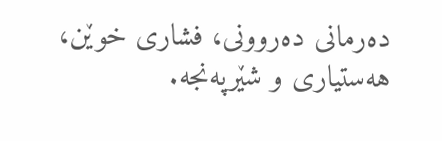دەرمانی دەروونی، فشاری خوێن، هەستیاری و شێرپەنجە.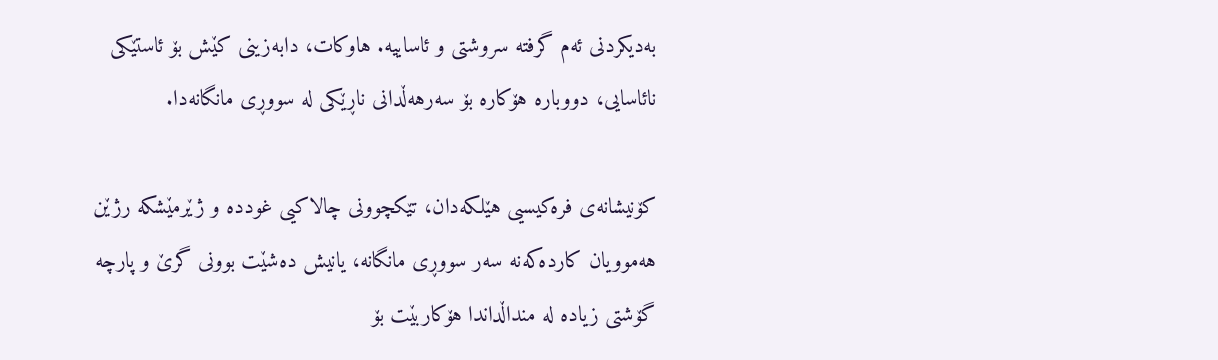بەدیکردنی ئەم گرفتە سروشتی و ئاساییە. هاوکات، دابەزینی کێش بۆ ئاستێکی نائاسایی، دووبارە هۆکارە بۆ سەرهەڵدانی ناڕێکی لە سووڕی مانگانەدا.

کۆنیشانەی فرەکیسیی هێلکەدان، تێکچوونی چالاکیی غوددە و ژێرمێشکە رژێن هەموویان کاردەکەنە سەر سووڕی مانگانە، یانیش دەشێت بوونی گرێ و پارچە گۆشتی زیادە لە منداڵداندا هۆکاربێت بۆ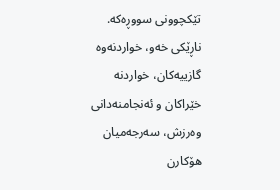تێکچوونی سووڕەکە. ناڕێکی خەو، خواردنەوە گازییەکان، خواردنە خێراکان و ئەنجامنەدانی وەرزش، سەرجەمیان هۆکارن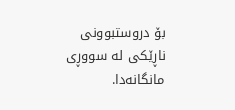بۆ دروستبوونی ناڕێکی لە سووڕی مانگانەدا.